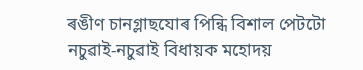ৰঙীণ চানগ্লাছযোৰ পিন্ধি বিশাল পেটটো নচুৱাই-নচুৱাই বিধায়ক মহোদয়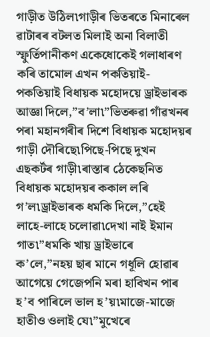গাড়ীত উঠিল৷গাড়ীৰ ভিতৰতে মিনাৰেল ৱাটাৰৰ বটলত মিলাই অনা বিলাতী স্ফুৰ্তিপানীকণ একেধোকেই গলাধাৰণ কৰি তামোল এখন পকতিয়াই-পকতিয়াই বিধায়ক মহোদয়ে ড্ৰাইভাৰক আজ্ঞা দিলে,”ব’লা৷”ভিতৰুৱা গাঁৱখনৰ পৰা মহানগৰীৰ দিশে বিধায়ক মহোদয়ৰ গাড়ী দৌৰিছে৷পিছে-পিছে দুখন এছকৰ্টৰ গাড়ী৷ৰাস্তাৰ ঠেকেছনিত বিধায়ক মহোদয়ৰ ককাল লৰি গ’ল৷ড্ৰাইভাৰক ধমকি দিলে,”হেই লাহে-লাহে চলোৱা৷দেখা নাই ইমান গাত৷”ধমকি খায় ড্ৰাইভাৰে ক’লে,”নহয় ছাৰ মানে গধূলি হোৱাৰ আগেয়ে গেজেপনি মৰা হাবিখন পাৰ হ’ব পাৰিলে ভাল হ’য়৷মাজে-মাজে হাতীও ওলাই যে৷”মুখেৰে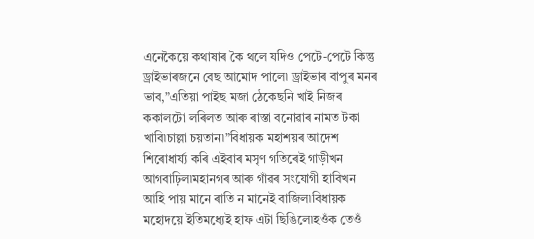এনেকৈয়ে কথাষাৰ কৈ থলে যদিও পেটে-পেটে কিন্তু ড্ৰাইভাৰজনে বেছ আমোদ পালে৷ ড্ৰাইভাৰ বাপুৰ মনৰ ভাব,”এতিয়া পাইছ মজা ঠেকেছনি খাই নিজৰ ককালটো লৰিলত আৰু ৰাস্তা বনোৱাৰ নামত টকা খাবি৷চাল্লা চয়তান৷”বিধায়ক মহাশয়ৰ আদেশ শিৰোধাৰ্য্য কৰি এইবাৰ মসৃণ গতিৰেই গাড়ীখন আগবাঢ়িল৷মহানগৰ আৰু গাঁৱৰ সংযোগী হাবিখন আহি পায় মানে ৰাতি ন মানেই বাজিল৷বিধায়ক মহোদয়ে ইতিমধ্যেই হাফ এটা ছিঙিলে৷হওঁক তেওঁ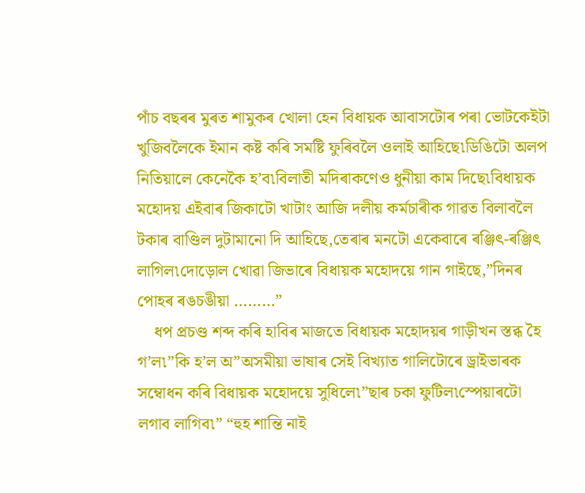পাঁচ বছৰৰ মুৰত শামুকৰ খোলা হেন বিধায়ক আবাসটোৰ পৰা ভোটকেইটা খুজিবলৈকে ইমান কষ্ট কৰি সমষ্টি ফুৰিবলৈ ওলাই আহিছে৷ডিঙিটো অলপ নিতিয়ালে কেনেকৈ হ’ব৷বিলাতী মদিৰাকণেও ধুনীয়া কাম দিছে৷বিধায়ক মহোদয় এইবাৰ জিকাটো খাটাং আজি দলীয় কৰ্মচাৰীক গাৱত বিলাবলৈ টকাৰ বাণ্ডিল দুটামানো দি আহিছে,তেৰাৰ মনটো একেবাৰে ৰঞ্জিৎ-ৰঞ্জিৎ লাগিল৷দোড়োল খোৱা জিভাৰে বিধায়ক মহোদয়ে গান গাইছে,”দিনৰ পোহৰ ৰঙচঙীয়া ………”
    ধপ প্ৰচণ্ড শব্দ কৰি হাবিৰ মাজতে বিধায়ক মহোদয়ৰ গাড়ীখন স্তব্ধ হৈ গ’ল৷”কি হ’ল অ”অসমীয়া ভাষাৰ সেই বিখ্যাত গালিটোৰে ড্ৰাইভাৰক সম্বোধন কৰি বিধায়ক মহোদয়ে সুধিলে৷”ছাৰ চকা ফুটিল৷স্পেয়াৰটো লগাব লাগিব৷” “হুহ শান্তি নাই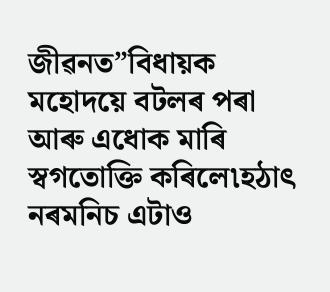জীৱনত”বিধায়ক মহোদয়ে বটলৰ পৰা আৰু এধোক মাৰি স্বগতোক্তি কৰিলে৷হঠাৎ নৰমনিচ এটাও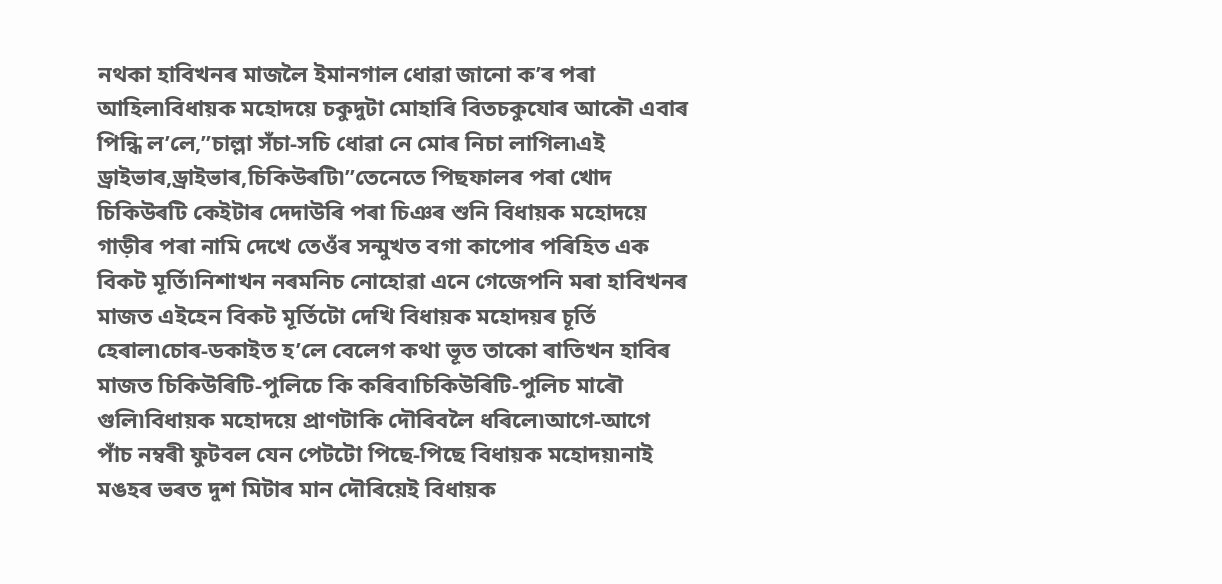নথকা হাবিখনৰ মাজলৈ ইমানগাল ধোৱা জানো ক’ৰ পৰা আহিল৷বিধায়ক মহোদয়ে চকুদুটা মোহাৰি বিতচকুযোৰ আকৌ এবাৰ পিন্ধি ল’লে,”চাল্লা সঁচা-সচি ধোৱা নে মোৰ নিচা লাগিল৷এই ড্ৰাইভাৰ,ড্ৰাইভাৰ,চিকিউৰটি৷”তেনেতে পিছফালৰ পৰা খোদ চিকিউৰটি কেইটাৰ দেদাউৰি পৰা চিঞৰ শুনি বিধায়ক মহোদয়ে গাড়ীৰ পৰা নামি দেখে তেওঁৰ সন্মুখত বগা কাপোৰ পৰিহিত এক বিকট মূৰ্তি৷নিশাখন নৰমনিচ নোহোৱা এনে গেজেপনি মৰা হাবিখনৰ মাজত এইহেন বিকট মূৰ্তিটো দেখি বিধায়ক মহোদয়ৰ চূৰ্তি হেৰাল৷চোৰ-ডকাইত হ’লে বেলেগ কথা ভূত তাকো ৰাতিখন হাবিৰ মাজত চিকিউৰিটি-পুলিচে কি কৰিব৷চিকিউৰিটি-পুলিচ মাৰৌ গুলি৷বিধায়ক মহোদয়ে প্ৰাণটাকি দৌৰিবলৈ ধৰিলে৷আগে-আগে পাঁচ নম্বৰী ফুটবল যেন পেটটো পিছে-পিছে বিধায়ক মহোদয়৷নাই মঙহৰ ভৰত দুশ মিটাৰ মান দৌৰিয়েই বিধায়ক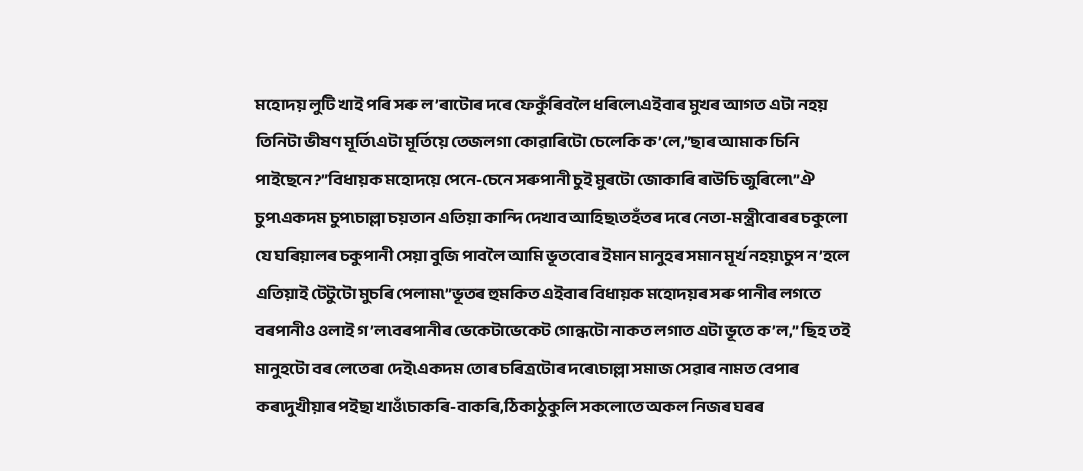মহোদয় লুটি খাই পৰি সৰু ল’ৰাটোৰ দৰে ফেকুঁৰিবলৈ ধৰিলে৷এইবাৰ মুখৰ আগত এটা নহয় তিনিটা ভীষণ মূৰ্তি৷এটা মূৰ্তিয়ে তেজলগা কোৱাৰিটো চেলেকি ক’লে,”ছাৰ আমাক চিনি পাইছেনে?”বিধায়ক মহোদয়ে পেনে-চেনে সৰুপানী চুই মুৰটো জোকাৰি ৰাউচি জুৰিলে৷”ঐ চুপ৷একদম চুপ৷চাল্লা চয়তান এতিয়া কান্দি দেখাব আহিছ৷তহঁতৰ দৰে নেতা-মন্ত্ৰীবোৰৰ চকুলো যে ঘৰিয়ালৰ চকুপানী সেয়া বুজি পাবলৈ আমি ভূতবোৰ ইমান মানুহৰ সমান মূৰ্খ নহয়৷চুপ ন’হলে এতিয়াই টেটুটো মুচৰি পেলাম৷”ভূতৰ হুমকিত এইবাৰ বিধায়ক মহোদয়ৰ সৰু পানীৰ লগতে বৰপানীও ওলাই গ’ল৷বৰপানীৰ ভেকেটাভেকেট গোন্ধটো নাকত লগাত এটা ভূতে ক’ল,” ছিহ তই মানুহটো বৰ লেতেৰা দেই৷একদম তোৰ চৰিত্ৰটোৰ দৰে৷চাল্লা সমাজ সেৱাৰ নামত বেপাৰ কৰ৷দুখীয়াৰ পইছা খাওঁ৷চাকৰি-বাকৰি,ঠিকাঠুকুলি সকলোতে অকল নিজৰ ঘৰৰ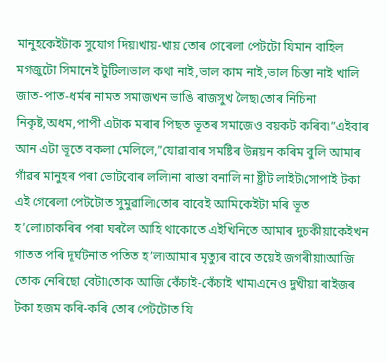মানুহকেইটাক সুযোগ দিয়৷খায়-খায় তোৰ গেৰেলা পেটটো যিমান বাহিল মগজুটো সিমানেই টুটিল৷ভাল কথা নাই,ভাল কাম নাই,ভাল চিন্তা নাই খালি জাত-পাত-ধৰ্মৰ নামত সমাজখন ভাঙি ৰাজসুখ লৈছ৷তোৰ নিচিনা নিকৃষ্ট,অধম,পাপী এটাক মৰাৰ পিছত ভূতৰ সমাজেও বয়কট কৰিব৷”এইবাৰ আন এটা ভূতে বকলা মেলিলে,”যোৱাবাৰ সমষ্টিৰ উন্নয়ন কৰিম বুলি আমাৰ গাঁৱৰ মানুহৰ পৰা ভোটবোৰ ললি৷না ৰাস্তা বনালি না ষ্ট্ৰীট লাইট৷সোপাই টকা এই গেৰেলা পেটটোত সুমুৱালি৷তোৰ বাবেই আমিকেইটা মৰি ভূত হ’লো৷চাকৰিৰ পৰা ঘৰলৈ আহি থাকোতে এইখিনিতে আমাৰ দুচকীয়াকেইখন গাতত পৰি দূৰ্ঘটনাত পতিত হ’ল৷আমাৰ মৃত্যুৰ বাবে তয়েই জগৰীয়া৷আজি তোক নেৰিছো বেটা৷তোক আজি কেঁচাই-কেঁচাই খাম৷এনেও দুখীয়া ৰাইজৰ টকা হজম কৰি-কৰি তোৰ পেটটোত যি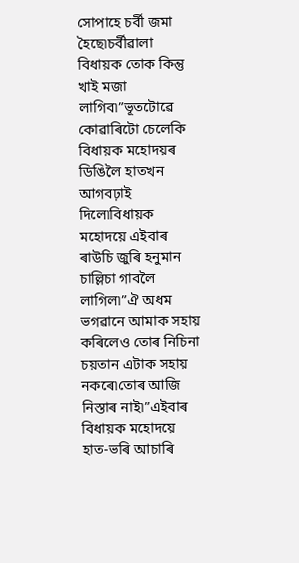সোপাহে চৰ্বী জমা হৈছে৷চৰ্বীৱালা বিধায়ক তোক কিন্তু খাই মজা লাগিব৷”ভূতটোৱে কোৱাৰিটো চেলেকি বিধায়ক মহোদয়ৰ ডিঙিলৈ হাতখন আগবঢ়াই দিলে৷বিধায়ক মহোদয়ে এইবাৰ ৰাউচি জুৰি হনুমান চাল্লিচা গাবলৈ লাগিল৷”ঐ অধম ভগৱানে আমাক সহায় কৰিলেও তোৰ নিচিনা চয়তান এটাক সহায় নকৰে৷তোৰ আজি নিস্তাৰ নাই৷”এইবাৰ বিধায়ক মহোদয়ে হাত-ভৰি আচাৰি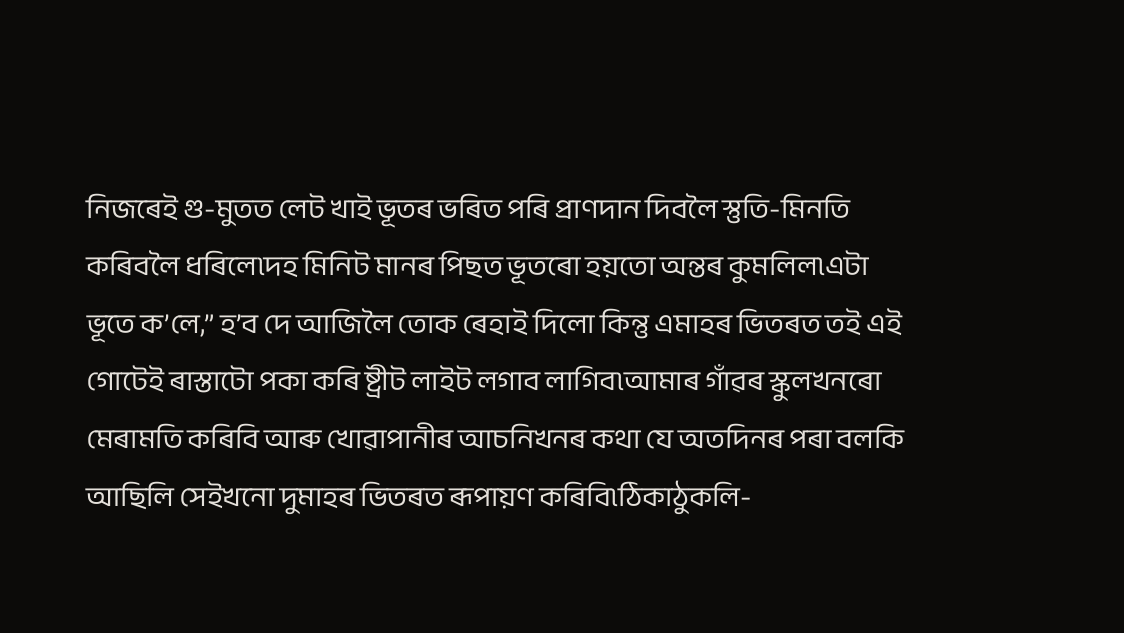নিজৰেই গু-মুতত লেট খাই ভূতৰ ভৰিত পৰি প্ৰাণদান দিবলৈ স্তুতি-মিনতি কৰিবলৈ ধৰিলে৷দহ মিনিট মানৰ পিছত ভূতৰো হয়তো অন্তৰ কুমলিল৷এটা ভূতে ক’লে,” হ’ব দে আজিলৈ তোক ৰেহাই দিলো কিন্তু এমাহৰ ভিতৰত তই এই গোটেই ৰাস্তাটো পকা কৰি ষ্ট্ৰীট লাইট লগাব লাগিব৷আমাৰ গাঁৱৰ স্কুলখনৰো মেৰামতি কৰিবি আৰু খোৱাপানীৰ আচনিখনৰ কথা যে অতদিনৰ পৰা বলকি আছিলি সেইখনো দুমাহৰ ভিতৰত ৰূপায়ণ কৰিবি৷ঠিকাঠুকলি-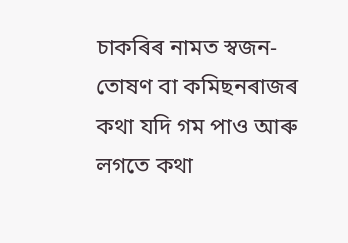চাকৰিৰ নামত স্বজন-তোষণ বা কমিছনৰাজৰ কথা যদি গম পাও আৰু লগতে কথা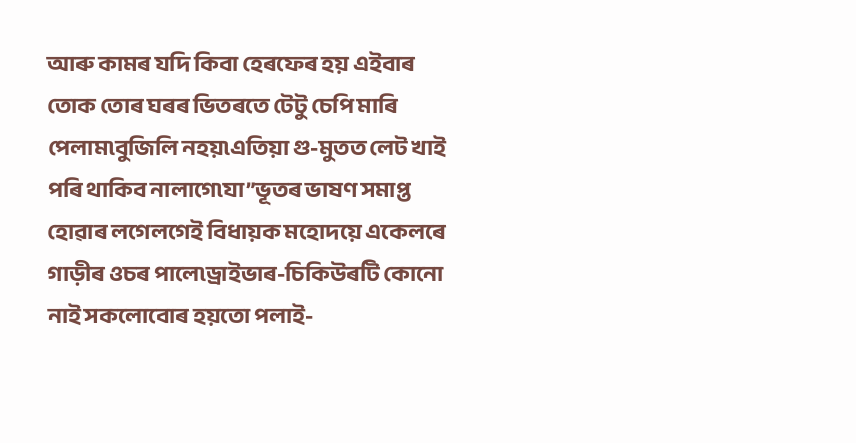আৰু কামৰ যদি কিবা হেৰফেৰ হয় এইবাৰ তোক তোৰ ঘৰৰ ভিতৰতে টেটু চেপি মাৰি পেলাম৷বুজিলি নহয়৷এতিয়া গু-মুতত লেট খাই পৰি থাকিব নালাগে৷যা”ভূতৰ ভাষণ সমাপ্ত হোৱাৰ লগেলগেই বিধায়ক মহোদয়ে একেলৰে গাড়ীৰ ওচৰ পালে৷ড্ৰাইভাৰ-চিকিউৰটি কোনো নাই সকলোবোৰ হয়তো পলাই-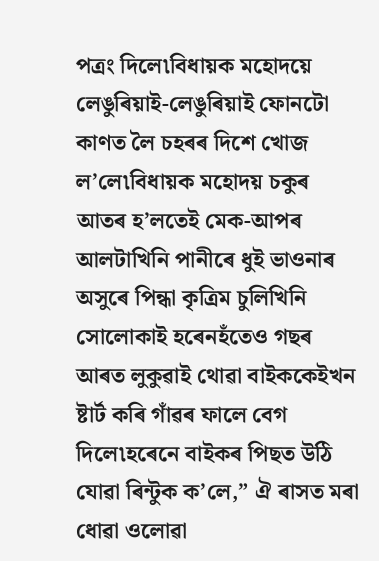পত্ৰং দিলে৷বিধায়ক মহোদয়ে লেঙুৰিয়াই-লেঙুৰিয়াই ফোনটো কাণত লৈ চহৰৰ দিশে খোজ ল’লে৷বিধায়ক মহোদয় চকুৰ আতৰ হ’লতেই মেক-আপৰ আলটাখিনি পানীৰে ধুই ভাওনাৰ অসুৰে পিন্ধা কৃত্ৰিম চুলিখিনি সোলোকাই হৰেনহঁতেও গছৰ আৰত লুকুৱাই থোৱা বাইককেইখন ষ্টাৰ্ট কৰি গাঁৱৰ ফালে বেগ দিলে৷হৰেনে বাইকৰ পিছত উঠি যোৱা ৰিন্টুক ক’লে,” ঐ ৰাসত মৰা ধোৱা ওলোৱা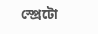স্প্ৰেটো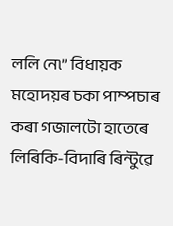ললি নে৷” বিধায়ক মহোদয়ৰ চকা পাম্পচাৰ কৰা গজালটো হাতেৰে লিৰিকি-বিদাৰি ৰিন্টুৱে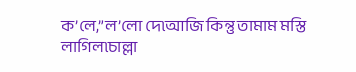ক’লে,”ল’লো দে৷আজি কিন্তু তামাম মস্তি লাগিল৷চাল্লা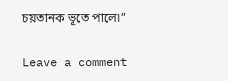চয়তানক ভূতে পালে৷”

Leave a comment